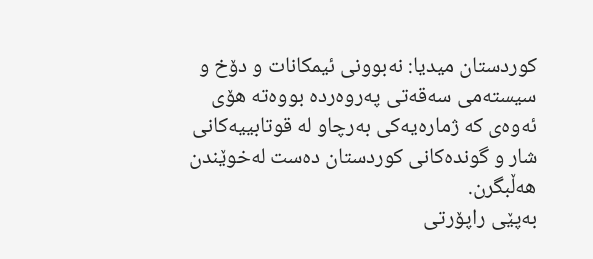کوردستان میدیا: نەبوونی ئیمکانات و دۆخ و سیستەمی سەقەتی پەروەردە بووەتە هۆی ئەوەی کە ژمارەیەکی بەرچاو لە قوتابییەکانی شار و گوندەکانی کوردستان دەست لەخوێندن هەڵبگرن.
بەپێی راپۆرتی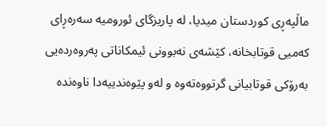ماڵپەڕی کوردستان میدیا، لە پاریزگای ئورومیە سەرەڕای کەمیی قوتابخانە، کێشەی نەبوونی ئیمکاناتی پەروەردەیی بەرۆکی قوتابیانی گرتووەتەوە و لەو پێوەندییەدا ناوەندە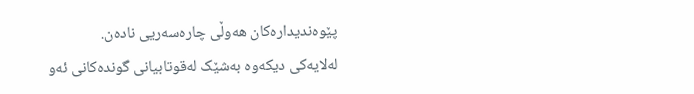پێوەندیدارەکان هەوڵی چارەسەریی نادەن.
لەلایەکی دیکەوە بەشێک لەقوتابیانی گوندەکانی ئەو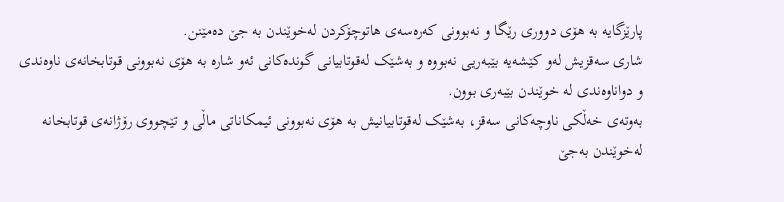پارێزگایە بە هۆی دووری رێگا و نەبوونی کەرەسەی هاتوچۆکردن لەخوێندن بە جێ دەمێنن.
شاری سەقزیش لەو کێشەیە بێبەریی نەبووە و بەشێک لەقوتابیانی گوندەکانی ئەو شارە بە هۆی نەبوونی قوتابخانەی ناوەندی و دواناوەندی لە خوێندن بێبەری بوون.
بەوتەی خەڵکی ناوچەکانی سەقز، بەشێک لەقوتابیانیش بە هۆی نەبوونی ئیمکاناتی ماڵی و تێچووی رۆژانەی قوتابخانە لەخوێندن بەجێ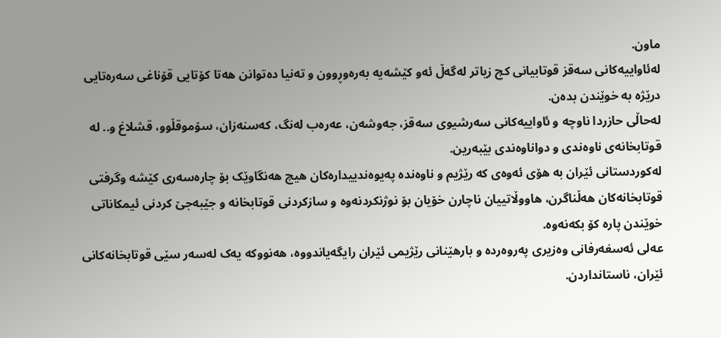ماون.
لەئاواییەکانی سەقز قوتابیانی کچ زیاتر لەگەڵ ئەو کێشەیە بەرەوڕوون و تەنیا دەتوانن هەتا کۆتایی قۆناغی سەرەتایی درێژە بە خوێندن بدەن.
لەحاڵی حازردا ناوچە و ئاواییەکانی سەرشیوی سەقز، جەوشەن، عەرەب لەنگ، کەسنەزان، سۆموقڵوو، قشلاغ و.. لە قوتابخانەی ناوەندی و دواناوەندی بێبەرین.
لەکوردستانی ئێران بە هۆی ئەوەی کە رێژیم و ناوەندە پەیوەندییدارەکان هیچ هەنگاوێک بۆ چارەسەری کێشە وگرفتی قوتابخانەکان هەڵناگرن، هاووڵاتییان ناچارن خۆیان بۆ نوژنکردنەوە و سازکردنی قوتابخانە و جێبەجێ کردنی ئیمکاناتی خوێندن پارە کۆ بکەنەوە.
عەلی ئەسغەرفانی وەزیری پەروەردە و بارهێنانی رێژیمی ئێران رایگەیاندووە، هەنووکە یەک لەسەر سێی قوتابخانەکانی ئێران، ناستانداردن.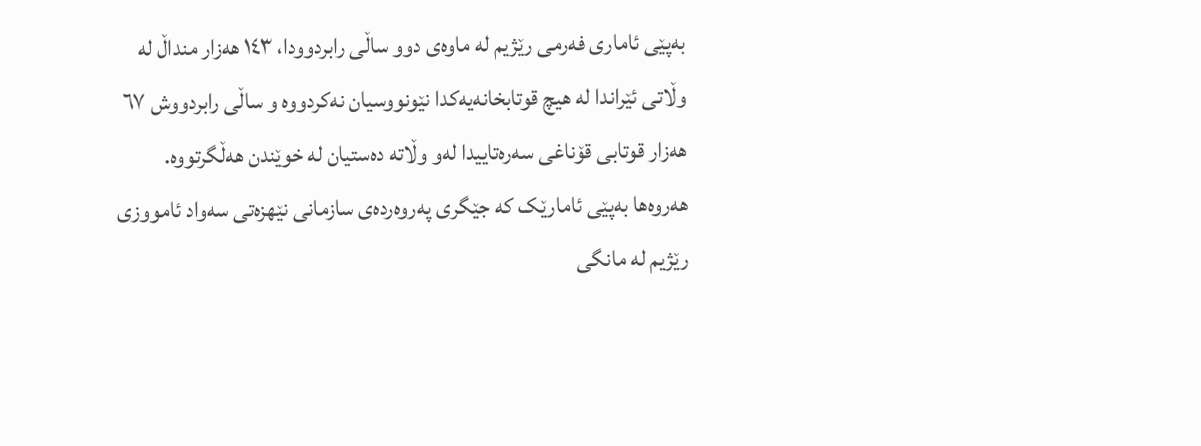بەپێی ئاماری فەرمی رێژیم لە ماوەی دوو ساڵی رابردوودا، ١٤٣ هەزار منداڵ لە وڵاتی ئێراندا لە هیچ قوتابخانەیەکدا نێونووسیان نەکردووە و ساڵی رابردووش ٦٧ هەزار قوتابی قۆناغی سەرەتاییدا لەو وڵاتە دەستیان لە خوێندن هەڵگرتووە.
هەروەها بەپێی ئامارێک کە جێگری پەروەردەی سازمانی نێهزەتی سەواد ئامووزی رێژیم لە مانگی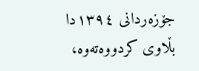جۆزەردانی ١٣٩٤دا بڵاوی کردووەتەوە،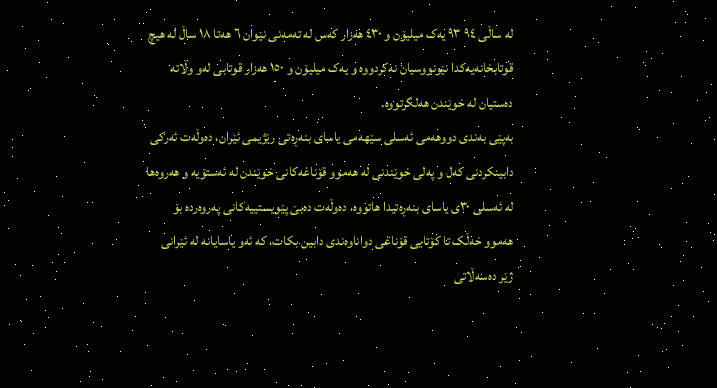لە ساڵی ٩٤ ٩٣ یەک میلیۆن و ٤٣٠ هەزار کەس لە تەمەنی نێوان ٦ هەتا ١٨ ساڵ لە هیچ قوتابخانەیەکدا نێونووسیان نەکردووە و یەک میلیۆن و ١٥٠ هەزار قوتابی لەو وڵاتە دەستیان لە خوێندن هەلگرتووە.
بەپێی بەندی دووهەمی ئەسلی سێهەمی یاسای بنەڕەتی رێژیمی ئێران، دەوڵەت ئەرکی دابینکردنی کەل و پەلی خوێندنی لە هەموو قۆناغەکانی خوێندن لە ئەستۆیە و هەروەها لە ئەسلی ٣٠ی یاسای بنەڕەتیدا هاتووە، دەوڵەت دەبێ پێویستییەکانی پەروەردە بۆ هەموو خەڵک تا کۆتایی قۆناغی دواناوەندی دابین بکات، کە ئەو یاسایانە لە ئێرانی ژێر دەسەڵاتی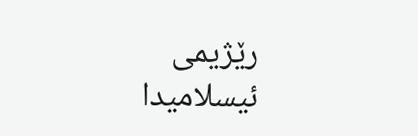رێژیمی ئیسلامیدا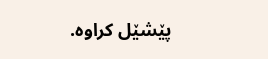پێشێل کراوە.